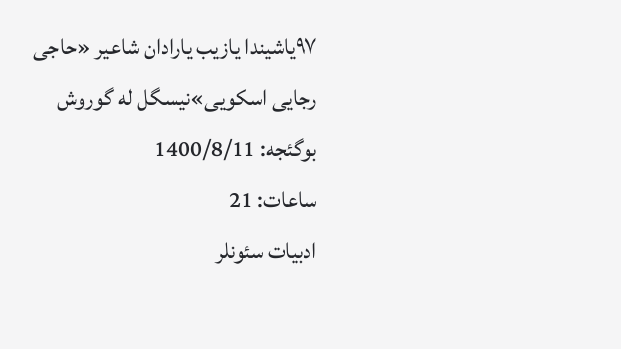۹۷یاشیندا یازیب یارادان شاعیر «حاجی رجایی اسکویی»نیسگل له گوروش
بوگئجه: 1400/8/11
ساعات: 21
ادبیات سئونلر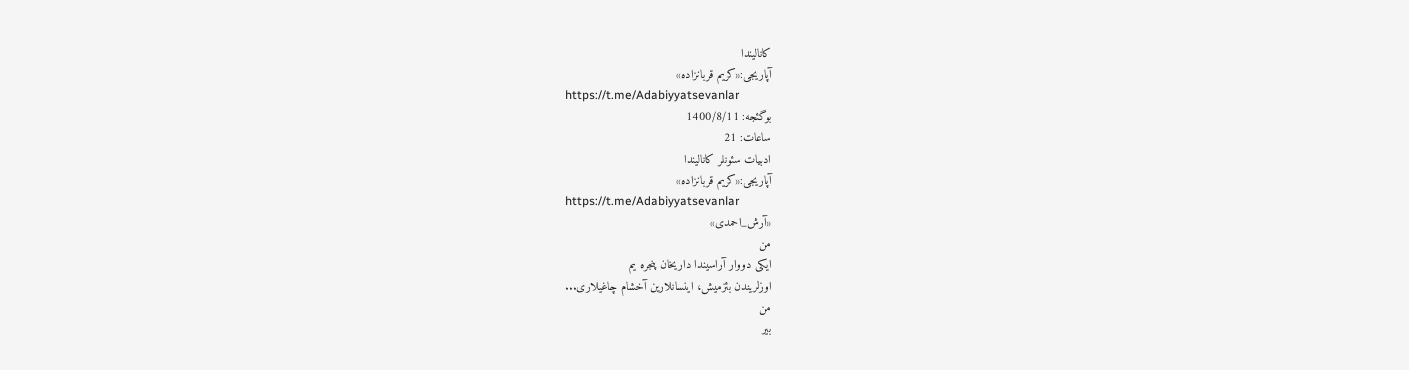کانالیندا
آپاریجی:«کریم قربانزاده»
https://t.me/Adabiyyatsevanlar
بوگئجه: 1400/8/11
ساعات: 21
ادبیات سئونلر کانالیندا
آپاریجی:«کریم قربانزاده»
https://t.me/Adabiyyatsevanlar
«آرش_احمدی»
من
ایکی دووار آراسیندا داریخان پنجره یم
اوزلریندن بئزمیش، اینسانلارین آخشام چاغیلاری...
من
بیر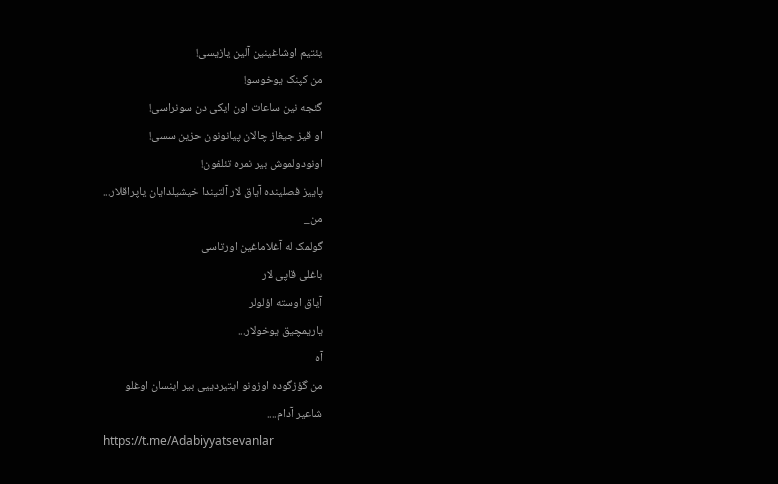یئتیم اوشاغینین آلین یازیسی!
من کپنک یوخوسو!
گئجه نین ساعات اون ایکی دن سونراسی!
او قیز جیغاز چالان پیانونون حزین سسی!
اونودولموش بیر نمره تئلفون!
پاییز فصلینده آیاق لار آلتیندا خیشیلدایان یاپراقلار...
من_
گولمک له آغلاماغین اورتاسی
باغلی قاپی لار
آیاق اوسته اؤلولر
یاریمچیق یوخولار...
آه
من گؤزگوده اوزونو ایتیردییی بیر اینسان اوغلو
شاعیر آدام....
https://t.me/Adabiyyatsevanlar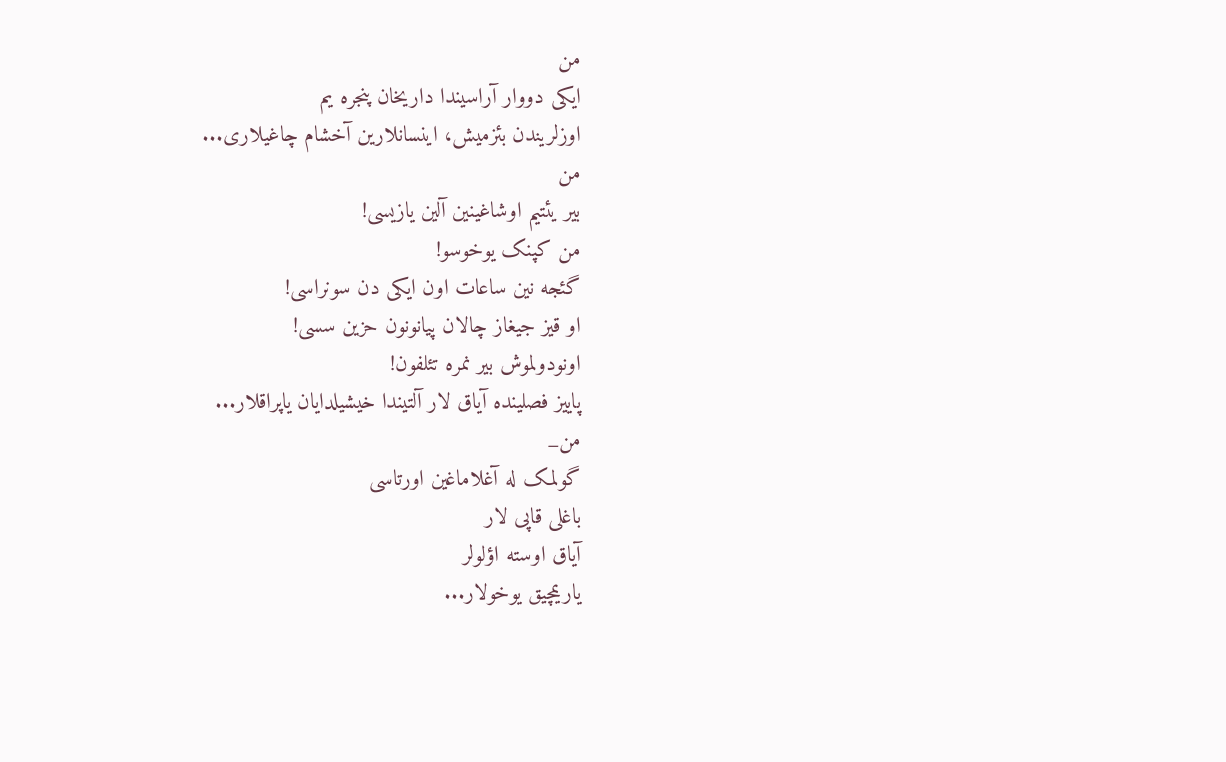من
ایکی دووار آراسیندا داریخان پنجره یم
اوزلریندن بئزمیش، اینسانلارین آخشام چاغیلاری...
من
بیر یئتیم اوشاغینین آلین یازیسی!
من کپنک یوخوسو!
گئجه نین ساعات اون ایکی دن سونراسی!
او قیز جیغاز چالان پیانونون حزین سسی!
اونودولموش بیر نمره تئلفون!
پاییز فصلینده آیاق لار آلتیندا خیشیلدایان یاپراقلار...
من_
گولمک له آغلاماغین اورتاسی
باغلی قاپی لار
آیاق اوسته اؤلولر
یاریمچیق یوخولار...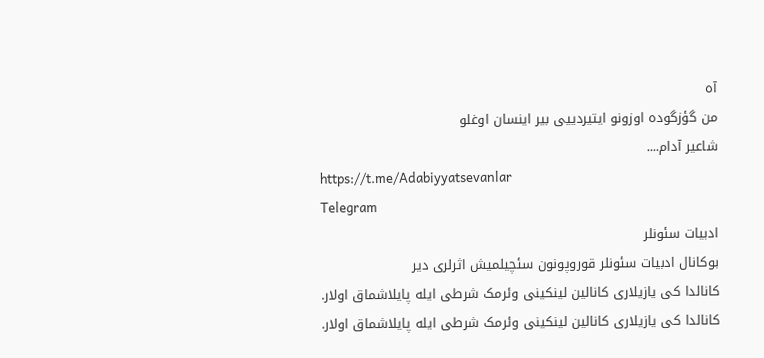آه
من گؤزگوده اوزونو ایتیردییی بیر اینسان اوغلو
شاعیر آدام....
https://t.me/Adabiyyatsevanlar
Telegram
ادبیات سئونلر
بوکانال ادبیات سئونلر قوروپونون سئچیلمیش اثرلری دیر
کانالدا کی یازیلاری کانالین لینکینی وئرمک شرطی ایله پایلاشماق اولار.
کانالدا کی یازیلاری کانالین لینکینی وئرمک شرطی ایله پایلاشماق اولار.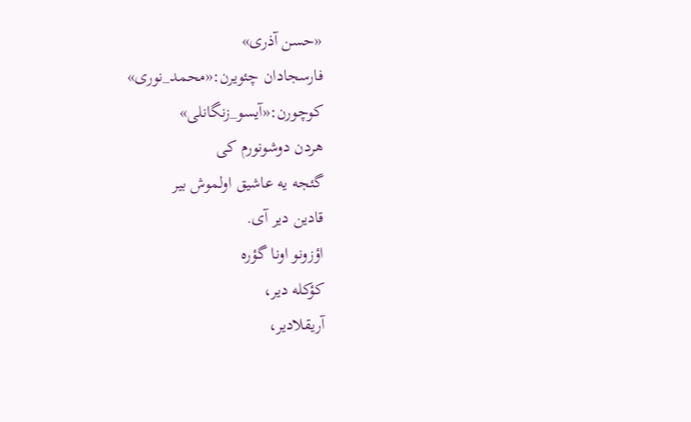«حسن آذری»
فارسجادان چئویرن:«محمد_نوری»
کوچورن:«آیسو_زنگانلی»
هردن دوشونورم کی
گئجه یه عاشیق اولموش بیر
قادین دیر آی.
اؤزونو اونا گؤره
کؤکله دیر،
آریقلادیر،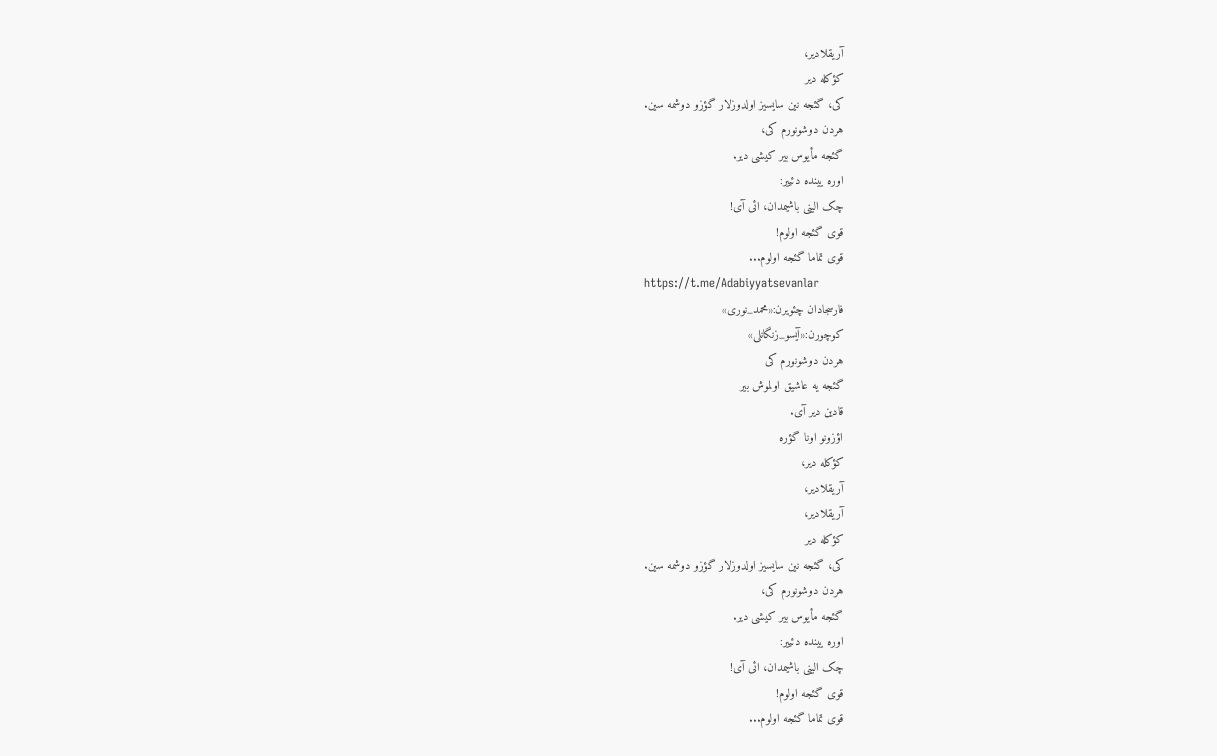آریقلادیر،
کؤکله دیر
کی، گئجه نین سایسیز اولدوزلار گؤزو دوشمه سین.
هردن دوشونورم کی،
گئجه مأیوس بیر کیشی دیر.
اوره یینده دئییر:
چک الینی باشیمدان، ائی آی!
قوی گئجه اولوم!
قوی تماما گئجه اولوم...
https://t.me/Adabiyyatsevanlar
فارسجادان چئویرن:«محمد_نوری»
کوچورن:«آیسو_زنگانلی»
هردن دوشونورم کی
گئجه یه عاشیق اولموش بیر
قادین دیر آی.
اؤزونو اونا گؤره
کؤکله دیر،
آریقلادیر،
آریقلادیر،
کؤکله دیر
کی، گئجه نین سایسیز اولدوزلار گؤزو دوشمه سین.
هردن دوشونورم کی،
گئجه مأیوس بیر کیشی دیر.
اوره یینده دئییر:
چک الینی باشیمدان، ائی آی!
قوی گئجه اولوم!
قوی تماما گئجه اولوم...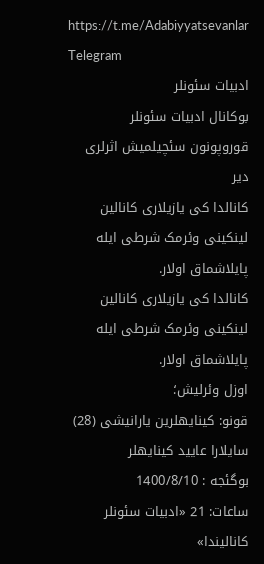https://t.me/Adabiyyatsevanlar
Telegram
ادبیات سئونلر
بوکانال ادبیات سئونلر قوروپونون سئچیلمیش اثرلری دیر
کانالدا کی یازیلاری کانالین لینکینی وئرمک شرطی ایله پایلاشماق اولار.
کانالدا کی یازیلاری کانالین لینکینی وئرمک شرطی ایله پایلاشماق اولار.
اوزل وئرلیش؛
قونو: کینایهلرین یارانیشی (28)
سایلارا عایید کینایهلر
بوگئجه : 1400/8/10
ساعات: 21 «ادبیات سئونلر کانالیندا»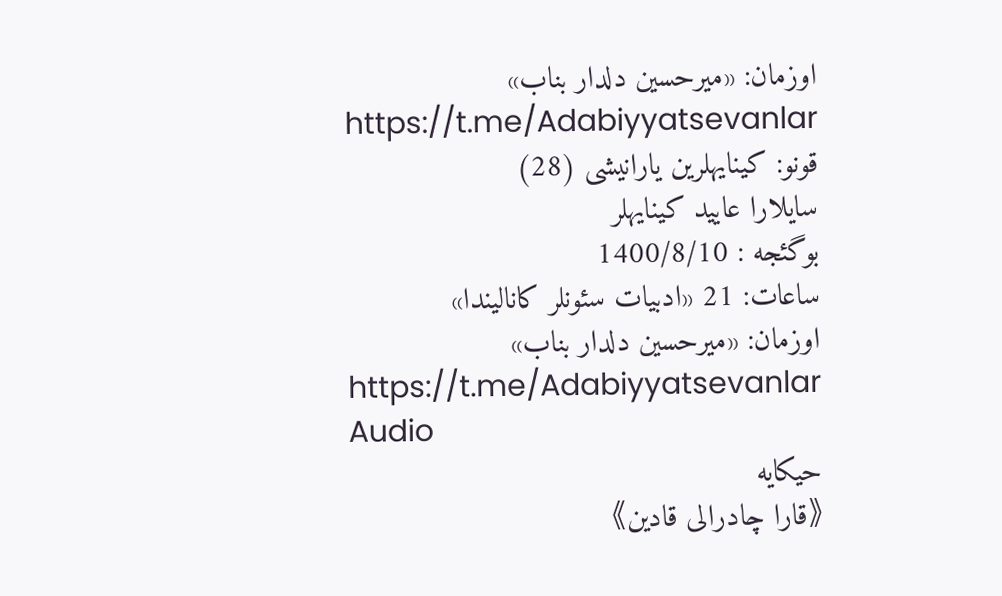اوزمان: «میرحسین دلدار بناب»
https://t.me/Adabiyyatsevanlar
قونو: کینایهلرین یارانیشی (28)
سایلارا عایید کینایهلر
بوگئجه : 1400/8/10
ساعات: 21 «ادبیات سئونلر کانالیندا»
اوزمان: «میرحسین دلدار بناب»
https://t.me/Adabiyyatsevanlar
Audio
حیکایه
《قارا چادرالی قادین》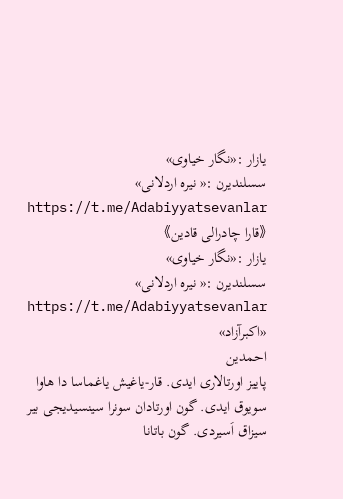یازار :«نگار خیاوی»
سسلندیرن :« نیره اردلانی»
https://t.me/Adabiyyatsevanlar
《قارا چادرالی قادین》
یازار :«نگار خیاوی»
سسلندیرن :« نیره اردلانی»
https://t.me/Adabiyyatsevanlar
«اکبرآزاد»
احمدین
پاییز اورتالاری ایدی. قار-یاغیش یاغماسا دا هاوا سویوق ایدی. گون اورتادان سونرا سینسیدیجی بیر سیزاق اَسیردی. گون باتانا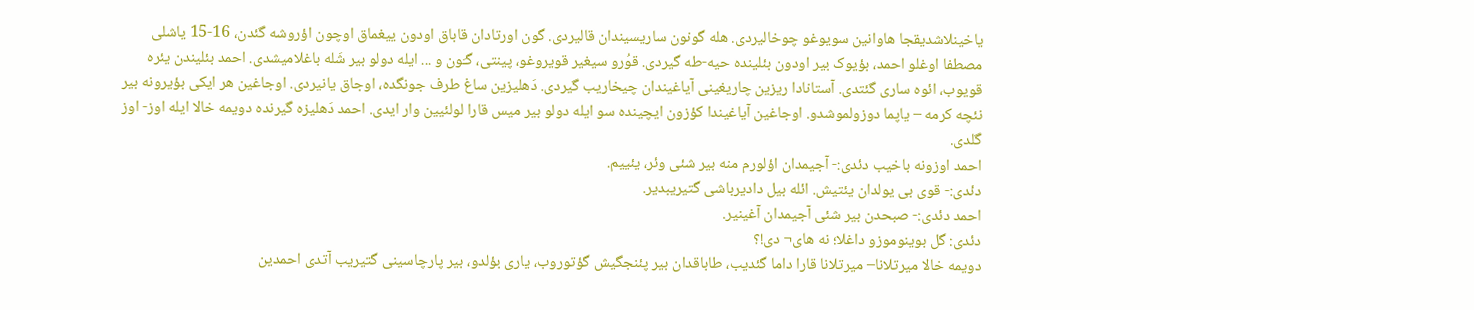یاخینلاشدیقجا هاوانین سویوغو چوخالیردی. هله گونون ساریسیندان قالیردی. گون اورتادان قاباق اودون ییغماق اوچون اؤروشه گئدن، 16-15 یاشلی مصطفا اوغلو احمد، بؤیوک بیر اودون بئلینده حیه-طه گیردی. قوُرو سیغیر قویروغو، پینتی، گـَون و ... ایله دولو بیر شَله باغلامیشدی. احمد بئلیندن یئره قویوب، ائوه ساری گئتدی. آستانادا ریزین چاریغینی آیاغیندان چیخاریب گیردی. دَهلیزین ساغ طرف جونگده، اوجاق یانیردی. اوجاغین هر ایکی بؤیرونه بیر نئچه کرمه – یاپما دوزولموشدو. اوجاغین آیاغیندا کؤزون ایچینده سو ایله دولو بیر میس قارا لولئیین وار ایدی. احمد دَهلیزه گیرنده دویمه خالا ایله اوز- اوز گلدی.
احمد اوزونه باخیب دئدی:- آجیمدان اؤلورم منه بیر شئی وئر، یئییم.
دئدی:- قوی بی یولدان یئتیش. ائله بیل دادیرباشی گتیریبدیر.
احمد دئدی:- صبحدن بیر شئی آجیمدان آغینیر.
دئدی: گل بوینوموزو داغلا؛ نه های¬ دی!؟
دویمه خالا میرتلانا– میرتلانا قارا داما گئدیب، طاباقدان بیر پئنجگیش گؤتوروب، یاری بؤلدو، بیر پارچاسینی گتیریب آتدی احمدین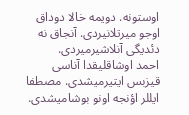اوستونه. دویمه خالا دوداق اوجو میرتلانیردی. آنجاق نه دئدیگی آنلاشیرمیردی.
احمد اوشاقلیقدا آناسی قیزبس ایتیرمیشدی. مصطفا ایللر اؤنجه اونو بوشامیشدی.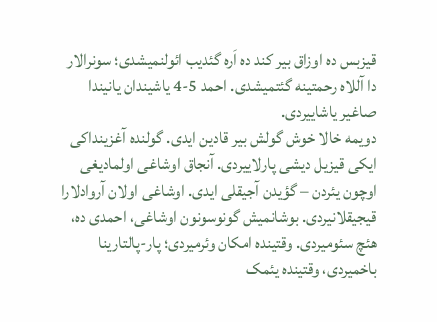قیزبس ده اوزاق بیر کند ده اَره گئدیب ائولنمیشدی؛ سونرالار دا آللاه رحمتینه گئتمیشدی. احمد 5-4 یاشیندان یانیندا صاغیر یاشاییردی.
دویمه خالا خوش گولش بیر قادین ایدی. گولنده آغزینداکی ایکی قیزیل دیشی پارلاییردی. آنجاق اوشاغی اولمادیغی اوچون یئردن – گؤیدن آجیقلی ایدی. اوشاغی اولان آروادلارا قیجیقلانیردی. بوشانمیش گونوسونون اوشاغی، احمدی ده، هئچ سئومیردی. وقتینده امکان وئرمیردی؛ پار-پالتارینا باخمیردی، وقتینده یئمک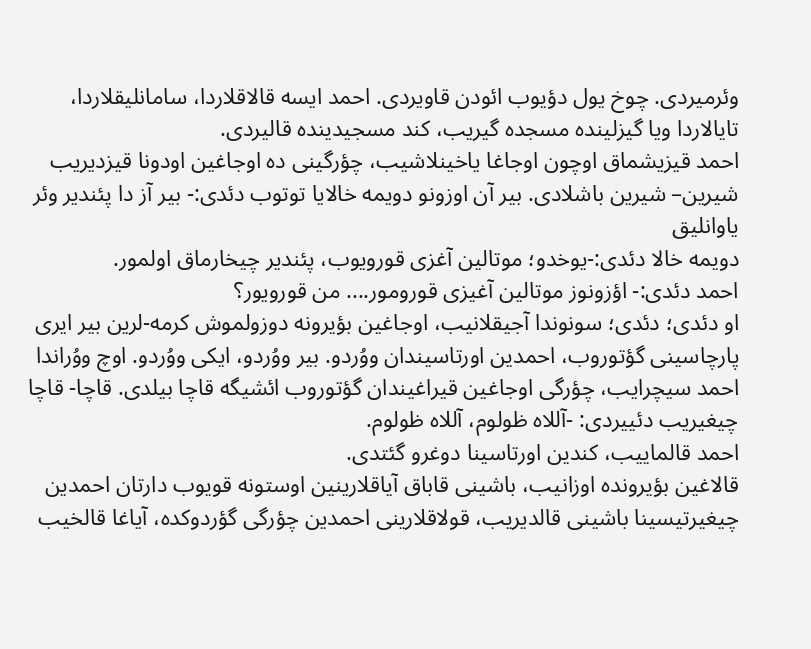وئرمیردی. چوخ یول دؤیوب ائودن قاویردی. احمد ایسه قالاقلاردا، سامانلیقلاردا، تایالاردا ویا گیزلینده مسجده گیریب، کند مسجیدینده قالیردی.
احمد قیزیشماق اوچون اوجاغا یاخینلاشیب، چؤرگینی ده اوجاغین اودونا قیزدیریب شیرین– شیرین باشلادی. بیر آن اوزونو دویمه خالایا توتوب دئدی:- بیر آز دا پئندیر وئر یاوانلیق
دویمه خالا دئدی:-یوخدو؛ موتالین آغزی قورویوب، پئندیر چیخارماق اولمور.
احمد دئدی:- اؤزونوز موتالین آغیزی قورومور.... من قورویور؟
او دئدی؛ دئدی؛ سونوندا آجیقلانیب، اوجاغین بؤیرونه دوزولموش کرمه-لرین بیر ایری پارچاسینی گؤتوروب، احمدین اورتاسیندان ووُردو. بیر ووُردو، ایکی ووُردو. اوچ ووُراندا احمد سیچرایب، چؤرگی اوجاغین قیراغیندان گؤتوروب ائشیگه قاچا بیلدی. قاچا- قاچا چیغیریب دئییردی: -آللاه ظولوم، آللاه ظولوم.
احمد قالماییب، کندین اورتاسینا دوغرو گئتدی.
قالاغین بؤیرونده اوزانیب، باشینی قاباق آیاقلارینین اوستونه قویوب دارتان احمدین چیغیرتیسینا باشینی قالدیریب، قولاقلارینی احمدین چؤرگی گؤردوکده، آیاغا قالخیب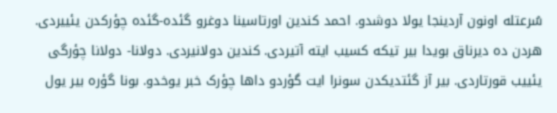سُرعتله اونون آردینجا یولا دوشدو. احمد کندین اورتاسینا دوغرو گئده-گئده چؤرکدن یئییردی. هردن ده دیرناق بویدا بیر تیکه کسیب ایته آتیردی. کندین دولانیردی. دولانا- دولانا چؤرگی یئییب قورتاردی. بیر آز گئتدیکدن سونرا ایت گؤردو داها چؤرک خبر یوخدو. بونا گؤره بیر یول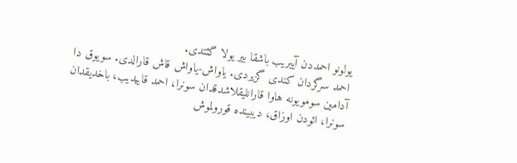یولونو احمددن آییریب باشقا بیر یولا گئتدی.
احمد سرگردان کندی گزیردی. یاواش-یاواش قاش قارالدی. سویوق دا آدامین سومویونه هاوا قارانلیقلاشدقدان سونرا، احمد قاییدیب، باخدیقدان سونرا، ائودن اوزاق، دیبینده قورولموش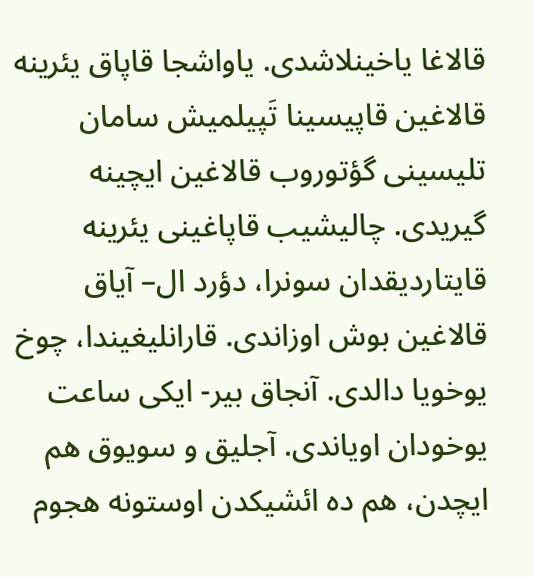قالاغا یاخینلاشدی. یاواشجا قاپاق یئرینه قالاغین قاپیسینا تَپیلمیش سامان تلیسینی گؤتوروب قالاغین ایچینه گیریدی. چالیشیب قاپاغینی یئرینه قایتاردیقدان سونرا، دؤرد ال– آیاق  قالاغین بوش اوزاندی. قارانلیغیندا، چوخ یوخویا دالدی. آنجاق بیر- ایکی ساعت یوخودان اویاندی. آجلیق و سویوق هم ایچدن، هم ده ائشیکدن اوستونه هجوم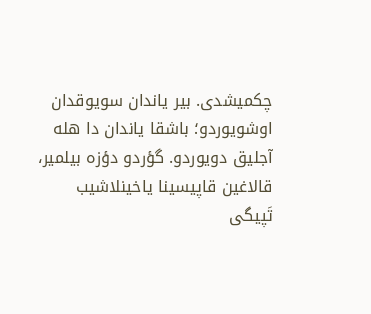چکمیشدی. بیر یاندان سویوقدان اوشویوردو؛ باشقا یاندان دا هله آجلیق دویوردو. گؤردو دؤزه بیلمیر، قالاغین قاپیسینا یاخینلاشیب تَپیگی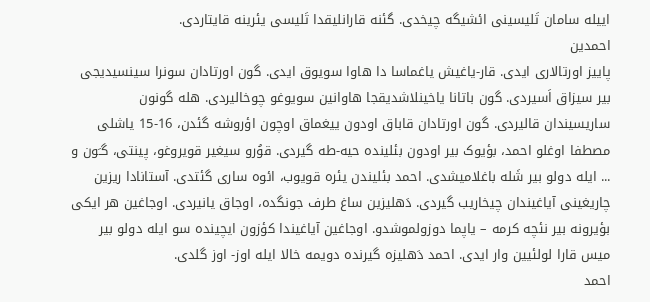اییله سامان تَلیسینی ائشیگه چیخدی. گئنه قارانلیقدا تَلیسی یئرینه قایتاردی.
احمدین
پاییز اورتالاری ایدی. قار-یاغیش یاغماسا دا هاوا سویوق ایدی. گون اورتادان سونرا سینسیدیجی بیر سیزاق اَسیردی. گون باتانا یاخینلاشدیقجا هاوانین سویوغو چوخالیردی. هله گونون ساریسیندان قالیردی. گون اورتادان قاباق اودون ییغماق اوچون اؤروشه گئدن، 16-15 یاشلی مصطفا اوغلو احمد، بؤیوک بیر اودون بئلینده حیه-طه گیردی. قوُرو سیغیر قویروغو، پینتی، گـَون و ... ایله دولو بیر شَله باغلامیشدی. احمد بئلیندن یئره قویوب، ائوه ساری گئتدی. آستانادا ریزین چاریغینی آیاغیندان چیخاریب گیردی. دَهلیزین ساغ طرف جونگده، اوجاق یانیردی. اوجاغین هر ایکی بؤیرونه بیر نئچه کرمه – یاپما دوزولموشدو. اوجاغین آیاغیندا کؤزون ایچینده سو ایله دولو بیر میس قارا لولئیین وار ایدی. احمد دَهلیزه گیرنده دویمه خالا ایله اوز- اوز گلدی.
احمد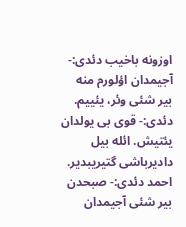اوزونه باخیب دئدی:- آجیمدان اؤلورم منه بیر شئی وئر، یئییم.
دئدی:- قوی بی یولدان یئتیش. ائله بیل دادیرباشی گتیریبدیر.
احمد دئدی:- صبحدن بیر شئی آجیمدان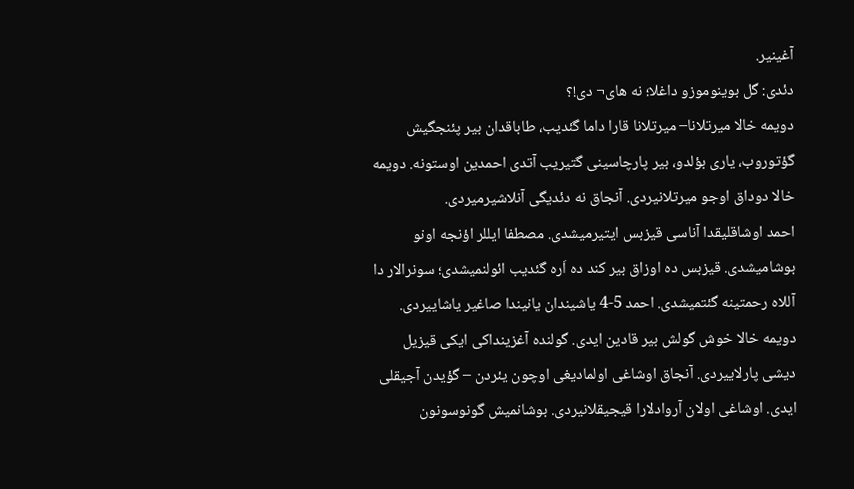آغینیر.
دئدی: گل بوینوموزو داغلا؛ نه های¬ دی!؟
دویمه خالا میرتلانا– میرتلانا قارا داما گئدیب، طاباقدان بیر پئنجگیش گؤتوروب، یاری بؤلدو، بیر پارچاسینی گتیریب آتدی احمدین اوستونه. دویمه خالا دوداق اوجو میرتلانیردی. آنجاق نه دئدیگی آنلاشیرمیردی.
احمد اوشاقلیقدا آناسی قیزبس ایتیرمیشدی. مصطفا ایللر اؤنجه اونو بوشامیشدی. قیزبس ده اوزاق بیر کند ده اَره گئدیب ائولنمیشدی؛ سونرالار دا آللاه رحمتینه گئتمیشدی. احمد 5-4 یاشیندان یانیندا صاغیر یاشاییردی.
دویمه خالا خوش گولش بیر قادین ایدی. گولنده آغزینداکی ایکی قیزیل دیشی پارلاییردی. آنجاق اوشاغی اولمادیغی اوچون یئردن – گؤیدن آجیقلی ایدی. اوشاغی اولان آروادلارا قیجیقلانیردی. بوشانمیش گونوسونون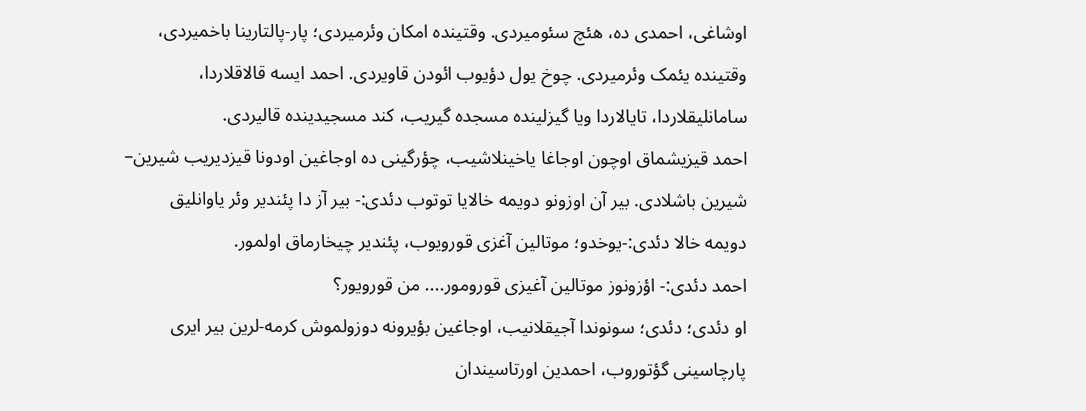اوشاغی، احمدی ده، هئچ سئومیردی. وقتینده امکان وئرمیردی؛ پار-پالتارینا باخمیردی، وقتینده یئمک وئرمیردی. چوخ یول دؤیوب ائودن قاویردی. احمد ایسه قالاقلاردا، سامانلیقلاردا، تایالاردا ویا گیزلینده مسجده گیریب، کند مسجیدینده قالیردی.
احمد قیزیشماق اوچون اوجاغا یاخینلاشیب، چؤرگینی ده اوجاغین اودونا قیزدیریب شیرین– شیرین باشلادی. بیر آن اوزونو دویمه خالایا توتوب دئدی:- بیر آز دا پئندیر وئر یاوانلیق
دویمه خالا دئدی:-یوخدو؛ موتالین آغزی قورویوب، پئندیر چیخارماق اولمور.
احمد دئدی:- اؤزونوز موتالین آغیزی قورومور.... من قورویور؟
او دئدی؛ دئدی؛ سونوندا آجیقلانیب، اوجاغین بؤیرونه دوزولموش کرمه-لرین بیر ایری پارچاسینی گؤتوروب، احمدین اورتاسیندان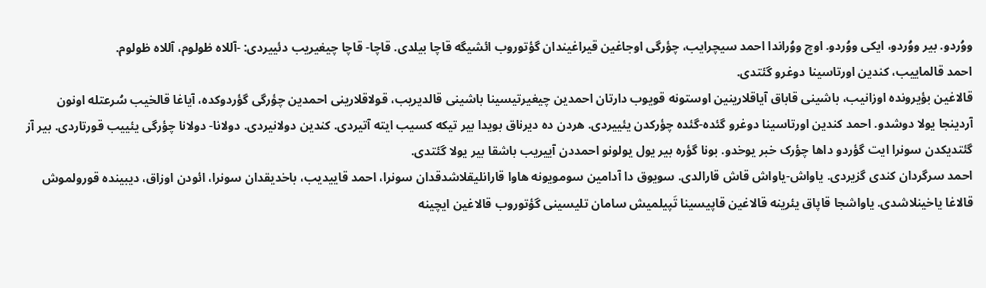ووُردو. بیر ووُردو، ایکی ووُردو. اوچ ووُراندا احمد سیچرایب، چؤرگی اوجاغین قیراغیندان گؤتوروب ائشیگه قاچا بیلدی. قاچا- قاچا چیغیریب دئییردی: -آللاه ظولوم، آللاه ظولوم.
احمد قالماییب، کندین اورتاسینا دوغرو گئتدی.
قالاغین بؤیرونده اوزانیب، باشینی قاباق آیاقلارینین اوستونه قویوب دارتان احمدین چیغیرتیسینا باشینی قالدیریب، قولاقلارینی احمدین چؤرگی گؤردوکده، آیاغا قالخیب سُرعتله اونون آردینجا یولا دوشدو. احمد کندین اورتاسینا دوغرو گئده-گئده چؤرکدن یئییردی. هردن ده دیرناق بویدا بیر تیکه کسیب ایته آتیردی. کندین دولانیردی. دولانا- دولانا چؤرگی یئییب قورتاردی. بیر آز گئتدیکدن سونرا ایت گؤردو داها چؤرک خبر یوخدو. بونا گؤره بیر یول یولونو احمددن آییریب باشقا بیر یولا گئتدی.
احمد سرگردان کندی گزیردی. یاواش-یاواش قاش قارالدی. سویوق دا آدامین سومویونه هاوا قارانلیقلاشدقدان سونرا، احمد قاییدیب، باخدیقدان سونرا، ائودن اوزاق، دیبینده قورولموش قالاغا یاخینلاشدی. یاواشجا قاپاق یئرینه قالاغین قاپیسینا تَپیلمیش سامان تلیسینی گؤتوروب قالاغین ایچینه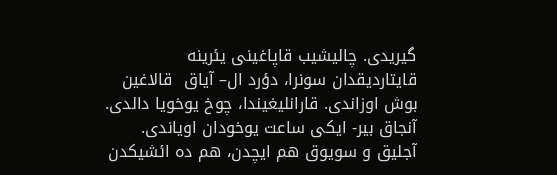گیریدی. چالیشیب قاپاغینی یئرینه قایتاردیقدان سونرا، دؤرد ال– آیاق  قالاغین بوش اوزاندی. قارانلیغیندا، چوخ یوخویا دالدی. آنجاق بیر- ایکی ساعت یوخودان اویاندی. آجلیق و سویوق هم ایچدن، هم ده ائشیکدن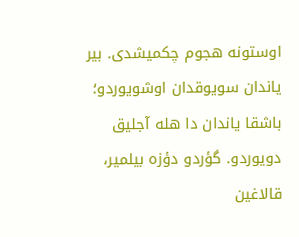اوستونه هجوم چکمیشدی. بیر یاندان سویوقدان اوشویوردو؛ باشقا یاندان دا هله آجلیق دویوردو. گؤردو دؤزه بیلمیر، قالاغین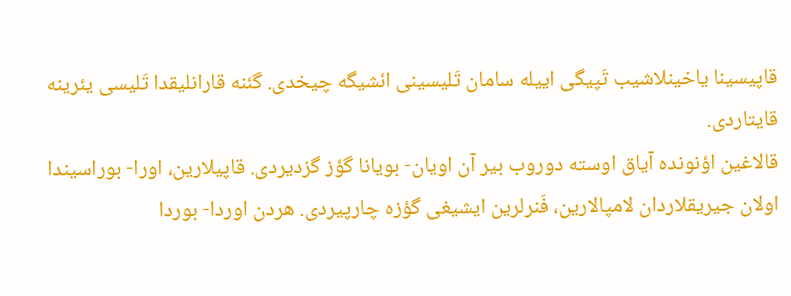قاپیسینا یاخینلاشیب تَپیگی اییله سامان تَلیسینی ائشیگه چیخدی. گئنه قارانلیقدا تَلیسی یئرینه قایتاردی.
قالاغین اؤنونده آیاق اوسته دوروب بیر آن اویان- بویانا گؤز گزدیردی. قاپیلارین، اورا- بوراسیندا اولان جیریقلاردان لامپالارین، فَنرلرین ایشیغی گؤزه چارپیردی. هردن اوردا- بوردا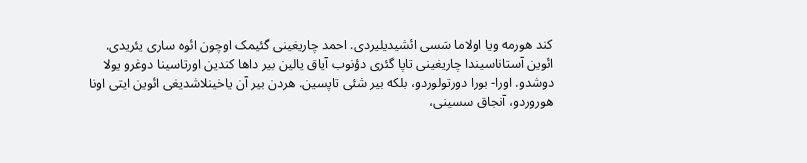کند هورمه ویا اولاما سَسی ائشیدیلیردی. احمد چاریغینی گئیمک اوچون ائوه ساری یئریدی. ائوین آستاناسیندا چاریغینی تاپا گئری دؤنوب آیاق یالین بیر داها کندین اورتاسینا دوغرو یولا دوشدو. اورا- بورا دورتولوردو، بلکه بیر شئی تاپسین. هردن بیر آن یاخینلاشدیغی ائوین ایتی اونا هوروردو، آنجاق سسینی،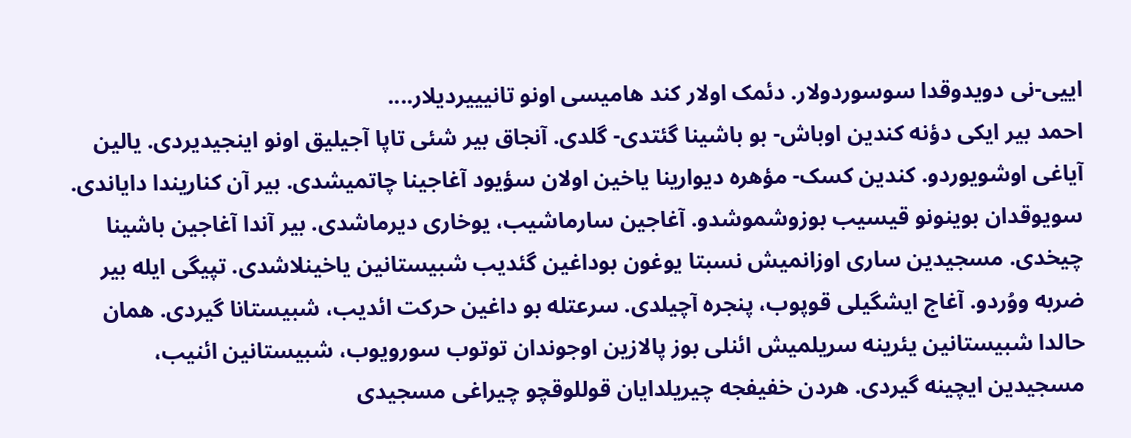اییی-نی دویدوقدا سوسوردولار. دئمک اولار کند هامیسی اونو تانیییردیلار....
احمد بیر ایکی دؤنه کندین اوباش- بو باشینا گئتدی- گلدی. آنجاق بیر شئی تاپا آجیلیق اونو اینجیدیردی. یالین آیاغی اوشویوردو. کندین کسک- مؤهره دیوارینا یاخین اولان سؤیود آغاجینا چاتمیشدی. بیر آن کناریندا دایاندی. سویوقدان بوینونو قیسیب بوزوشموشدو. آغاجین سارماشیب، یوخاری دیرماشدی. بیر آندا آغاجین باشینا چیخدی. مسجیدین ساری اوزانمیش نسبتا یوغون بوداغین گئدیب شبیستانین یاخینلاشدی. تپیگی ایله بیر ضربه ووُردو. آغاج ایشگیلی قوپوب، پنجره آچیلدی. سرعتله بو داغین حرکت ائدیب، شبیستانا گیردی. همان حالدا شبیستانین یئرینه سریلمیش ائنلی بوز پالازین اوجوندان توتوب سورویوب، شبیستانین ائنیب، مسجیدین ایچینه گیردی. هردن خفیفجه چیریلدایان قوللوقچو چیراغی مسجیدی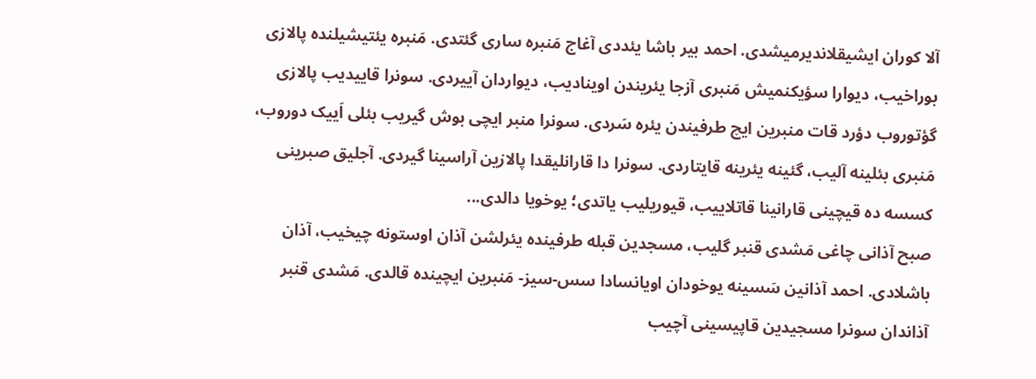آلا کوران ایشیقلاندیرمیشدی. احمد بیر باشا یئددی آغاج مَنبره ساری گئتدی. مَنبره یئتیشیلنده پالازی بوراخیب، دیوارا سؤیکنمیش مَنبری آزجا یئریندن اوینادیب، دیواردان آییردی. سونرا قاییدیب پالازی گؤتوروب دؤرد قات منبرین ایچ طرفیندن یئره سَردی. سونرا منبر ایچی بوش گیریب بئلی اَییک دوروب، مَنبری بئلینه آلیب، گئینه یئرینه قایتاردی. سونرا دا قارانلیقدا پالازین آراسینا گیردی. آجلیق صبرینی کسسه ده قیچینی قارانینا قاتلاییب، قیوریلیب یاتدی؛ یوخویا دالدی...
صبح آذانی چاغی مَشدی قنبر گلیب، مسجدین قبله طرفینده یئرلشن آذان اوستونه چیخیب، آذان باشلادی. احمد آذانین سَسینه یوخودان اویانسادا سس-سیز- مَنبرین ایچینده قالدی. مَشدی قنبر آذاندان سونرا مسجیدین قاپیسینی آچیب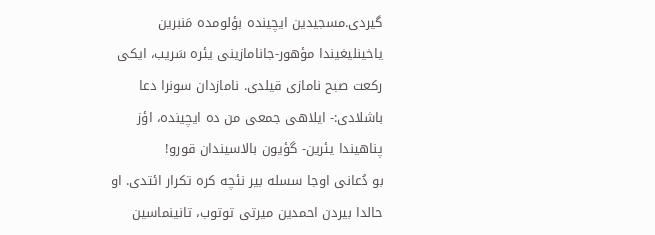گیردی.مسجیدین ایچینده بؤلومده مَنبرین یاخینلیغیندا مؤهور-جانامازینی یئره سَریب، ایکی رکعت صبح نامازی قیلدی. نامازدان سونرا دعا باشلادی:- ایلاهی جمعی من ده ایچینده، اؤز پناهیندا یئرین- گؤیون بالاسیندان قورو!
بو دُعانی اوجا سسله بیر نئچه کره تکرار ائتدی. او حالدا بیردن احمدین میرتی توتوب، تانینماسین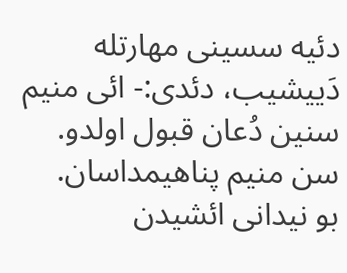دئیه سسینی مهارتله دَییشیب، دئدی:- ائی منیم سنین دُعان قبول اولدو. سن منیم پناهیمداسان.
بو نیدانی ائشیدن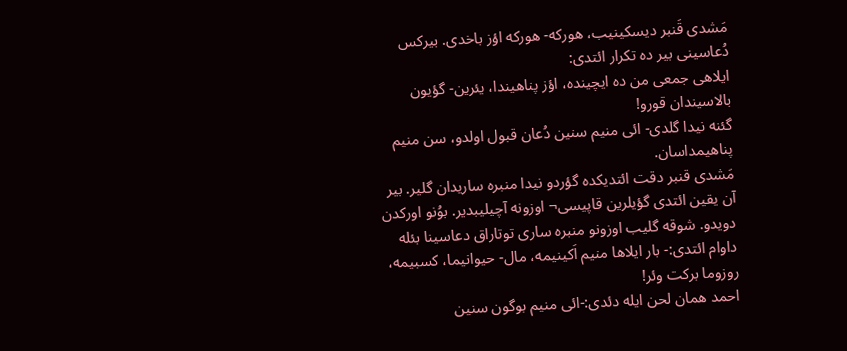مَشدی قَنبر دیسکینیب، هورکه- هورکه اؤز باخدی. بیرکس دُعاسینی بیر ده تکرار ائتدی:
ایلاهی جمعی من ده ایچینده، اؤز پناهیندا، یئرین- گؤیون بالاسیندان قورو!
گئنه نیدا گلدی- ائی منیم سنین دُعان قبول اولدو، سن منیم پناهیمداسان.
مَشدی قنبر دقت ائتدیکده گؤردو نیدا منبره ساریدان گلیر. بیر آن یقین ائتدی گؤیلرین قاپیسی¬ اوزونه آچیلیبدیر. بوُنو اورکدن دویدو. شوقه گلیب اوزونو منبره ساری توتاراق دعاسینا بئله داوام ائتدی:- بار ایلاها منیم اَکینیمه، مال- حیوانیما، کسبیمه، روزوما برکت وئر!
احمد همان لحن ایله دئدی:-ائی منیم بوگون سنین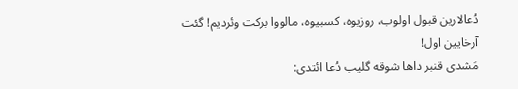دُعالارین قبول اولوب، روزیوه، کسبیوه، مالووا برکت وئردیم! گئت آرخایین اول!
مَشدی قنبر داها شوقه گلیب دُعا ائتدی: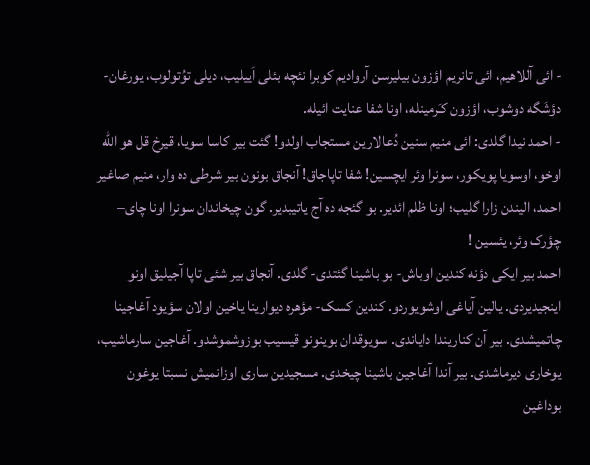- ائی آللاهیم، ائی تانریم اؤزون بیلیرسن آروادیم کوبرا نئچه بئلی اَییلیب، دیلی توُتولوب، یورغان-دؤشَگه دوشوب، اؤزون کـَرمینله، اونا شفا عنایت ائیله.
- احمد نیدا گلدی: ائی منیم سنین دُعالارین مستجاب اولدو! گئت بیر کاسا سویا، قیرخ قل هو الله اوخو، اوسویا پویکور، سونرا وئر ایچسین! شفا تاپاجاق! آنجاق بونون بیر شرطی ده وار، منیم صاغیر احمد، الیندن زارا گلیب؛ اونا ظلم ائدیر. بو گئجه ده آج یاتیبدیر. گون چیخاندان سونرا اونا چای– چؤرک وئر، یئسین !
احمد بیر ایکی دؤنه کندین اوباش- بو باشینا گئتدی- گلدی. آنجاق بیر شئی تاپا آجیلیق اونو اینجیدیردی. یالین آیاغی اوشویوردو. کندین کسک- مؤهره دیوارینا یاخین اولان سؤیود آغاجینا چاتمیشدی. بیر آن کناریندا دایاندی. سویوقدان بوینونو قیسیب بوزوشموشدو. آغاجین سارماشیب، یوخاری دیرماشدی. بیر آندا آغاجین باشینا چیخدی. مسجیدین ساری اوزانمیش نسبتا یوغون بوداغین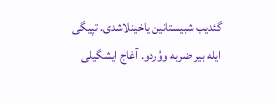گئدیب شبیستانین یاخینلاشدی. تپیگی ایله بیر ضربه ووُردو. آغاج ایشگیلی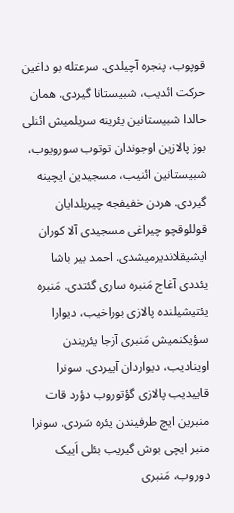قوپوب، پنجره آچیلدی. سرعتله بو داغین حرکت ائدیب، شبیستانا گیردی. همان حالدا شبیستانین یئرینه سریلمیش ائنلی بوز پالازین اوجوندان توتوب سورویوب، شبیستانین ائنیب، مسجیدین ایچینه گیردی. هردن خفیفجه چیریلدایان قوللوقچو چیراغی مسجیدی آلا کوران ایشیقلاندیرمیشدی. احمد بیر باشا یئددی آغاج مَنبره ساری گئتدی. مَنبره یئتیشیلنده پالازی بوراخیب، دیوارا سؤیکنمیش مَنبری آزجا یئریندن اوینادیب، دیواردان آییردی. سونرا قاییدیب پالازی گؤتوروب دؤرد قات منبرین ایچ طرفیندن یئره سَردی. سونرا منبر ایچی بوش گیریب بئلی اَییک دوروب، مَنبری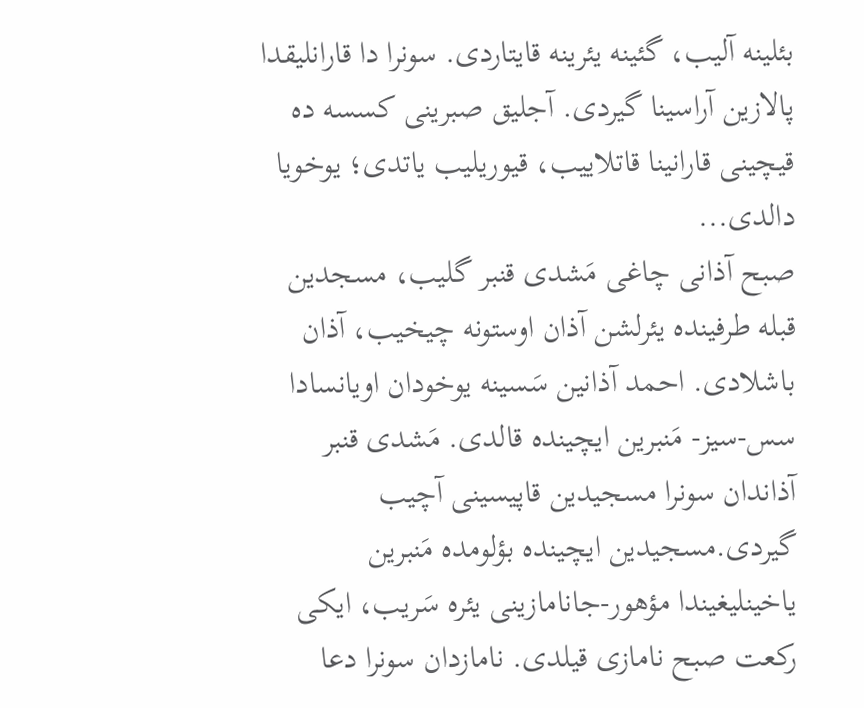بئلینه آلیب، گئینه یئرینه قایتاردی. سونرا دا قارانلیقدا پالازین آراسینا گیردی. آجلیق صبرینی کسسه ده قیچینی قارانینا قاتلاییب، قیوریلیب یاتدی؛ یوخویا دالدی...
صبح آذانی چاغی مَشدی قنبر گلیب، مسجدین قبله طرفینده یئرلشن آذان اوستونه چیخیب، آذان باشلادی. احمد آذانین سَسینه یوخودان اویانسادا سس-سیز- مَنبرین ایچینده قالدی. مَشدی قنبر آذاندان سونرا مسجیدین قاپیسینی آچیب گیردی.مسجیدین ایچینده بؤلومده مَنبرین یاخینلیغیندا مؤهور-جانامازینی یئره سَریب، ایکی رکعت صبح نامازی قیلدی. نامازدان سونرا دعا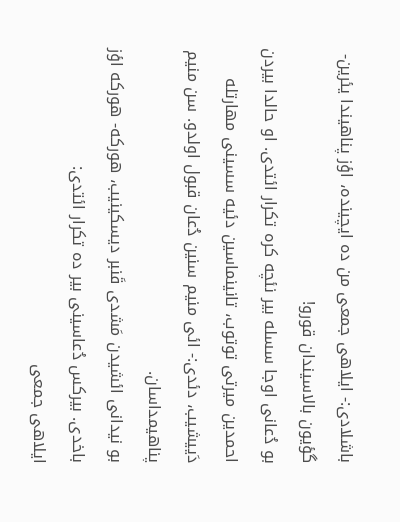باشلادی:- ایلاهی جمعی من ده ایچینده، اؤز پناهیندا یئرین- گؤیون بالاسیندان قورو!
بو دُعانی اوجا سسله بیر نئچه کره تکرار ائتدی. او حالدا بیردن احمدین میرتی توتوب، تانینماسین دئیه سسینی مهارتله دَییشیب، دئدی:- ائی منیم سنین دُعان قبول اولدو. سن منیم پناهیمداسان.
بو نیدانی ائشیدن مَشدی قَنبر دیسکینیب، هورکه- هورکه اؤز باخدی. بیرکس دُعاسینی بیر ده تکرار ائتدی:
ایلاهی جمعی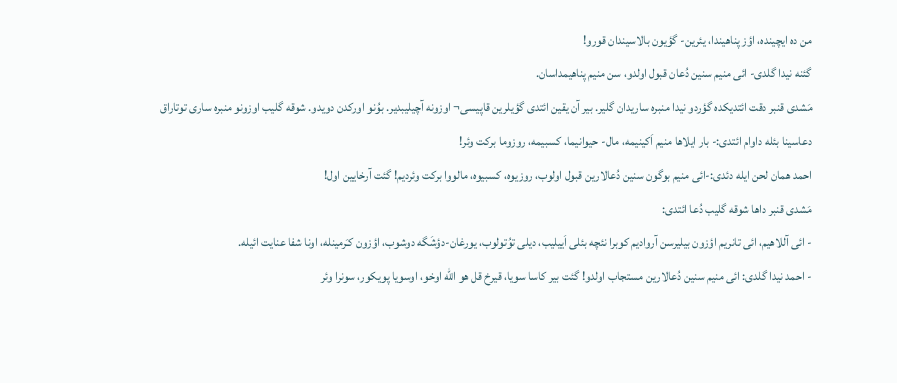من ده ایچینده، اؤز پناهیندا، یئرین- گؤیون بالاسیندان قورو!
گئنه نیدا گلدی- ائی منیم سنین دُعان قبول اولدو، سن منیم پناهیمداسان.
مَشدی قنبر دقت ائتدیکده گؤردو نیدا منبره ساریدان گلیر. بیر آن یقین ائتدی گؤیلرین قاپیسی¬ اوزونه آچیلیبدیر. بوُنو اورکدن دویدو. شوقه گلیب اوزونو منبره ساری توتاراق دعاسینا بئله داوام ائتدی:- بار ایلاها منیم اَکینیمه، مال- حیوانیما، کسبیمه، روزوما برکت وئر!
احمد همان لحن ایله دئدی:-ائی منیم بوگون سنین دُعالارین قبول اولوب، روزیوه، کسبیوه، مالووا برکت وئردیم! گئت آرخایین اول!
مَشدی قنبر داها شوقه گلیب دُعا ائتدی:
- ائی آللاهیم، ائی تانریم اؤزون بیلیرسن آروادیم کوبرا نئچه بئلی اَییلیب، دیلی توُتولوب، یورغان-دؤشَگه دوشوب، اؤزون کـَرمینله، اونا شفا عنایت ائیله.
- احمد نیدا گلدی: ائی منیم سنین دُعالارین مستجاب اولدو! گئت بیر کاسا سویا، قیرخ قل هو الله اوخو، اوسویا پویکور، سونرا وئر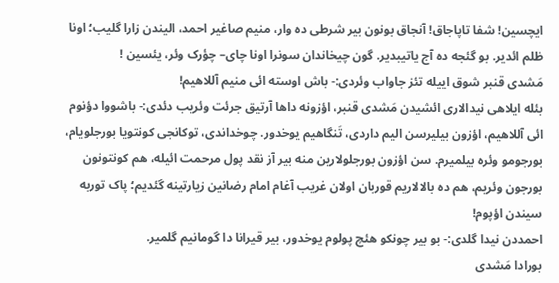ایچسین! شفا تاپاجاق! آنجاق بونون بیر شرطی ده وار، منیم صاغیر احمد، الیندن زارا گلیب؛ اونا ظلم ائدیر. بو گئجه ده آج یاتیبدیر. گون چیخاندان سونرا اونا چای– چؤرک وئر، یئسین !
مَشدی قنبر شوق اییله تئز جاواب وئردی:- باش اوسته ائی منیم آللاهیم!
بئله ایلاهی نیدالاری ائشیدن مَشدی قنبر، اؤزونه داها آرتیق جرئت وئریب دئدی:- باشووا دؤنوم ائی آللاهیم، اؤزون بیلیرسن الیم داردی، تَنگاهیم یوخدور. چوخداندی، توکانجی کونتویا بورجلویام، بورجومو وئره بیلمیرم. سن اؤزون بورجلولارین منه بیر آز نقد پول مرحمت ائیله، هم کونتونون بورجون وئریم، هم ده بالالاریم قوربان اولان غریب آغام امام رضانین زیارتینه گئدیم؛ پاک توربه سیندن اؤپوم!
احمددن نیدا گلدی:- بو بیر چونکو هئچ پولوم یوخدور، بیر قیرانا دا گومانیم گلمیر.
بورادا مَشدی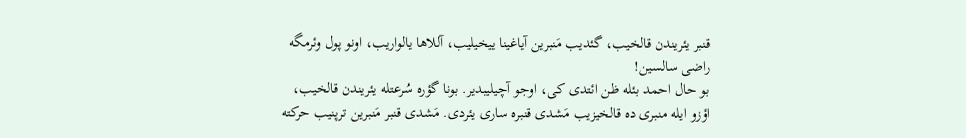قنبر یئریندن قالخیب، گئدیب مَنبرین آیاغینا ییخیلیب، آللاها یالواریب، اونو پول وئرمگه راضی سالسین!
بو حال احمد بئله ظن ائتدی کی، اوجو آچیلیبدیر. بونا گؤره سُرعتله یئریندن قالخیب، اؤزو ایله منبری ده قالخیزیب مَشدی قنبره ساری یئردی. مَشدی قنبر مَنبرین ترپنیب حرکته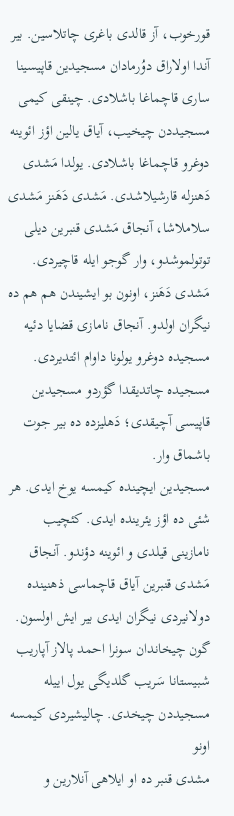قورخوب، آز قالدی باغری چاتلاسین. بیر آندا اولاراق دوُرمادان مسجیدین قاپیسینا ساری قاچماغا باشلادی. چینقی کیمی مسجیددن چیخیب، آیاق یالین اؤز ائوینه دوغرو قاچماغا باشلادی. یولدا مَشدی دَهنزله قارشیلاشدی. مَشدی دَهَنز مَشدی سلاملاشا، آنجاق مَشدی قنبرین دیلی توتولموشدو، وار گوجو ایله قاچیردی. مَشدی دَهَنز، اونون بو ایشیندن هم هم ده نیگران اولدو. آنجاق نامازی قضایا دئیه مسجیده دوغرو یولونا داوام ائتدیردی. مسجیده چاتدیقدا گؤردو مسجیدین قاپیسی آچیقدی؛ دَهلیزده ده بیر جوت باشماق وار.
مسجیدین ایچینده کیمسه یوخ ایدی. هر شئی ده اؤز یئرینده ایدی. کئچیب نامازینی قیلدی و ائوینه دؤندو. آنجاق مَشدی قنبرین آیاق قاچماسی ذهنینده دولانیردی نیگران ایدی بیر ایش اولسون.
گون چیخاندان سونرا احمد پالاز آپاریب شبیستانا سَریب گلدیگی یول اییله مسجیددن چیخدی. چالیشیردی کیمسه اونو
مشدی قنبر ده او ایلاهی آنلارین و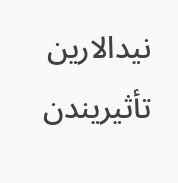نیدالارین تأثیریندن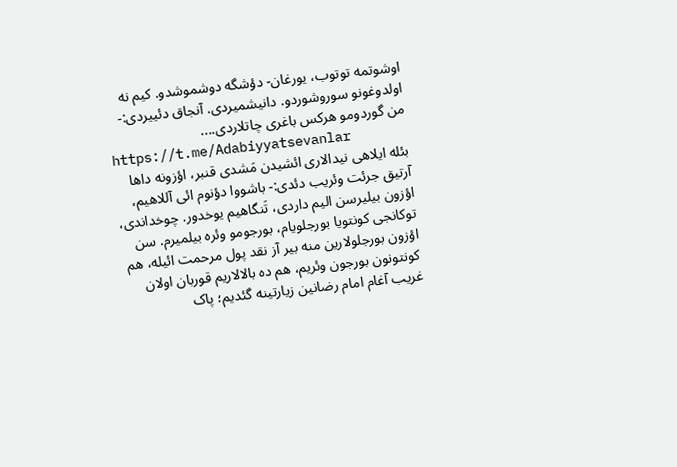اوشوتمه توتوب، یورغان- دؤشگه دوشموشدو. کیم نه اولدوغونو سوروشوردو. دانیشمیردی. آنجاق دئییردی:- من گوردومو هرکس باغری چاتلاردی....
https://t.me/Adabiyyatsevanlar
بئله ایلاهی نیدالاری ائشیدن مَشدی قنبر، اؤزونه داها آرتیق جرئت وئریب دئدی:- باشووا دؤنوم ائی آللاهیم، اؤزون بیلیرسن الیم داردی، تَنگاهیم یوخدور. چوخداندی، توکانجی کونتویا بورجلویام، بورجومو وئره بیلمیرم. سن اؤزون بورجلولارین منه بیر آز نقد پول مرحمت ائیله، هم کونتونون بورجون وئریم، هم ده بالالاریم قوربان اولان غریب آغام امام رضانین زیارتینه گئدیم؛ پاک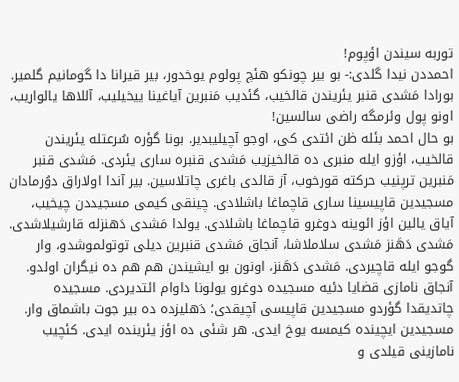توربه سیندن اؤپوم!
احمددن نیدا گلدی:- بو بیر چونکو هئچ پولوم یوخدور، بیر قیرانا دا گومانیم گلمیر.
بورادا مَشدی قنبر یئریندن قالخیب، گئدیب مَنبرین آیاغینا ییخیلیب، آللاها یالواریب، اونو پول وئرمگه راضی سالسین!
بو حال احمد بئله ظن ائتدی کی، اوجو آچیلیبدیر. بونا گؤره سُرعتله یئریندن قالخیب، اؤزو ایله منبری ده قالخیزیب مَشدی قنبره ساری یئردی. مَشدی قنبر مَنبرین ترپنیب حرکته قورخوب، آز قالدی باغری چاتلاسین. بیر آندا اولاراق دوُرمادان مسجیدین قاپیسینا ساری قاچماغا باشلادی. چینقی کیمی مسجیددن چیخیب، آیاق یالین اؤز ائوینه دوغرو قاچماغا باشلادی. یولدا مَشدی دَهنزله قارشیلاشدی. مَشدی دَهَنز مَشدی سلاملاشا، آنجاق مَشدی قنبرین دیلی توتولموشدو، وار گوجو ایله قاچیردی. مَشدی دَهَنز، اونون بو ایشیندن هم هم ده نیگران اولدو. آنجاق نامازی قضایا دئیه مسجیده دوغرو یولونا داوام ائتدیردی. مسجیده چاتدیقدا گؤردو مسجیدین قاپیسی آچیقدی؛ دَهلیزده ده بیر جوت باشماق وار.
مسجیدین ایچینده کیمسه یوخ ایدی. هر شئی ده اؤز یئرینده ایدی. کئچیب نامازینی قیلدی و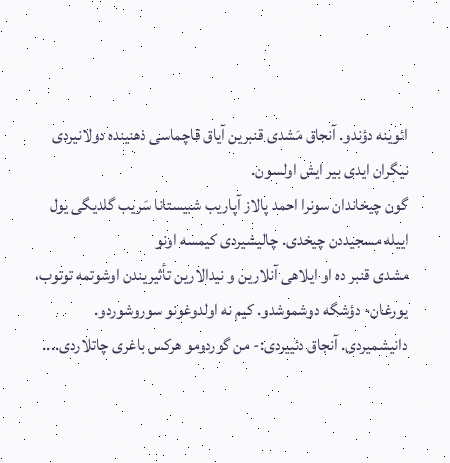ائوینه دؤندو. آنجاق مَشدی قنبرین آیاق قاچماسی ذهنینده دولانیردی نیگران ایدی بیر ایش اولسون.
گون چیخاندان سونرا احمد پالاز آپاریب شبیستانا سَریب گلدیگی یول اییله مسجیددن چیخدی. چالیشیردی کیمسه اونو
مشدی قنبر ده او ایلاهی آنلارین و نیدالارین تأثیریندن اوشوتمه توتوب، یورغان- دؤشگه دوشموشدو. کیم نه اولدوغونو سوروشوردو. دانیشمیردی. آنجاق دئییردی:- من گوردومو هرکس باغری چاتلاردی....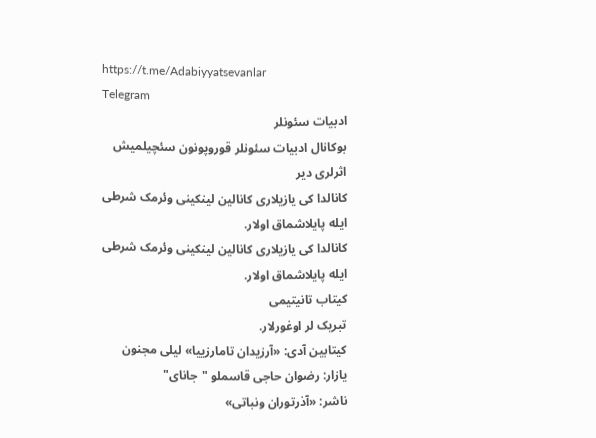https://t.me/Adabiyyatsevanlar
Telegram
ادبیات سئونلر
بوکانال ادبیات سئونلر قوروپونون سئچیلمیش اثرلری دیر
کانالدا کی یازیلاری کانالین لینکینی وئرمک شرطی ایله پایلاشماق اولار.
کانالدا کی یازیلاری کانالین لینکینی وئرمک شرطی ایله پایلاشماق اولار.
کیتاب تانیتیمی
تبریک لر اوغورلار.
کیتابین آدی: «آرزیدان تامارزییا» لیلی مجنون
یازار: رضوان حاجی قاسملو "جانای"
ناشر: «آذرتوران ونباتی»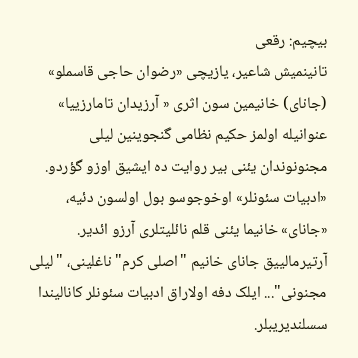بیچیم: رقعی
تانینمیش شاعیر، یازیچی «رضوان حاجی قاسملو» (جانای) خانیمین سون اثری « آرزیدان تامارزییا» عنوانیله اولمز حکیم نظامی گنجوینین لیلی مجنونوندان یئنی بیر روایت ده ایشیق اوزو گؤردو.
«ادبیات سئونلر» اوخوجوسو بول اولسون دئیه، «جانای» خانیما یئنی قلم نائلیتلری آرزو ائدیر.
آرتیرمالییق جانای خانیم "اصلی کرم" ناغلینی، "لیلی مجنونی"... ایلک دفه اولاراق ادبیات سئونلر کانالیندا سسلندیریبلر.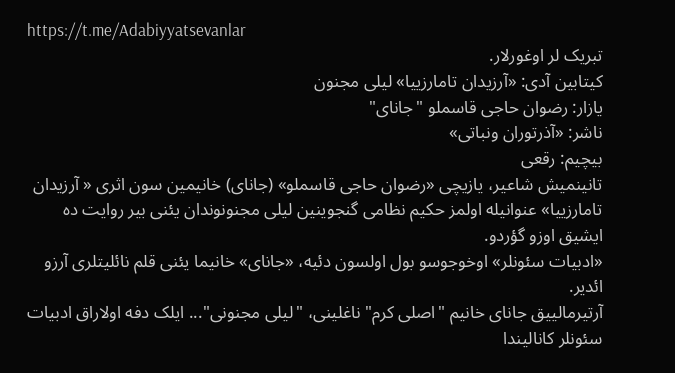https://t.me/Adabiyyatsevanlar
تبریک لر اوغورلار.
کیتابین آدی: «آرزیدان تامارزییا» لیلی مجنون
یازار: رضوان حاجی قاسملو "جانای"
ناشر: «آذرتوران ونباتی»
بیچیم: رقعی
تانینمیش شاعیر، یازیچی «رضوان حاجی قاسملو» (جانای) خانیمین سون اثری « آرزیدان تامارزییا» عنوانیله اولمز حکیم نظامی گنجوینین لیلی مجنونوندان یئنی بیر روایت ده ایشیق اوزو گؤردو.
«ادبیات سئونلر» اوخوجوسو بول اولسون دئیه، «جانای» خانیما یئنی قلم نائلیتلری آرزو ائدیر.
آرتیرمالییق جانای خانیم "اصلی کرم" ناغلینی، "لیلی مجنونی"... ایلک دفه اولاراق ادبیات سئونلر کانالیندا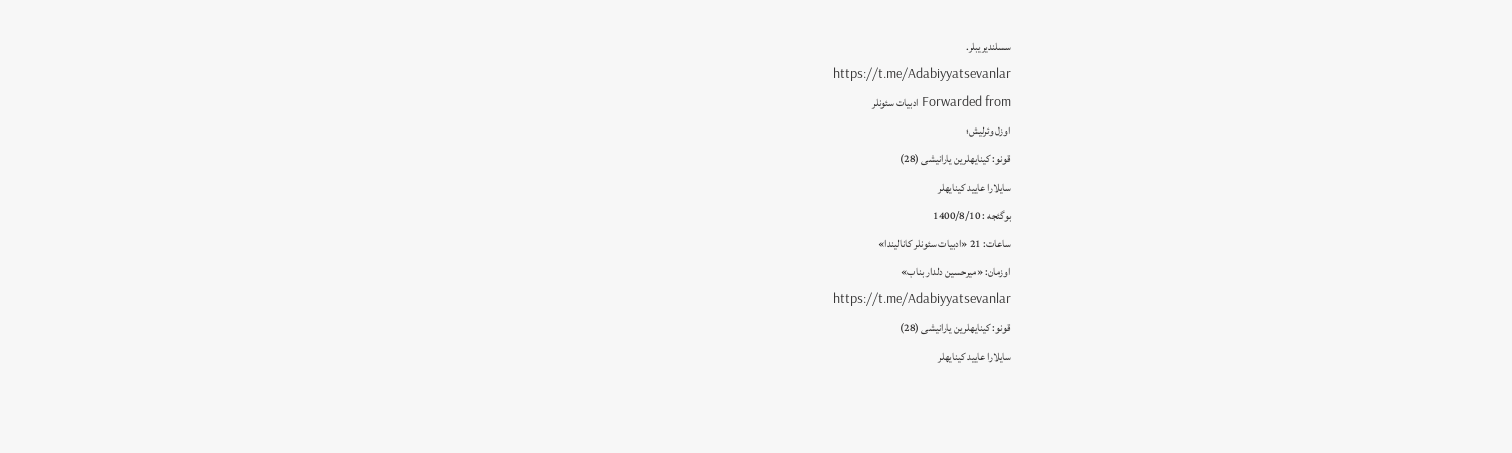سسلندیریبلر.
https://t.me/Adabiyyatsevanlar
Forwarded from ادبیات سئونلر
اوزل وئرلیش؛
قونو: کینایهلرین یارانیشی (28)
سایلارا عایید کینایهلر
بوگئجه : 1400/8/10
ساعات: 21 «ادبیات سئونلر کانالیندا»
اوزمان: «میرحسین دلدار بناب»
https://t.me/Adabiyyatsevanlar
قونو: کینایهلرین یارانیشی (28)
سایلارا عایید کینایهلر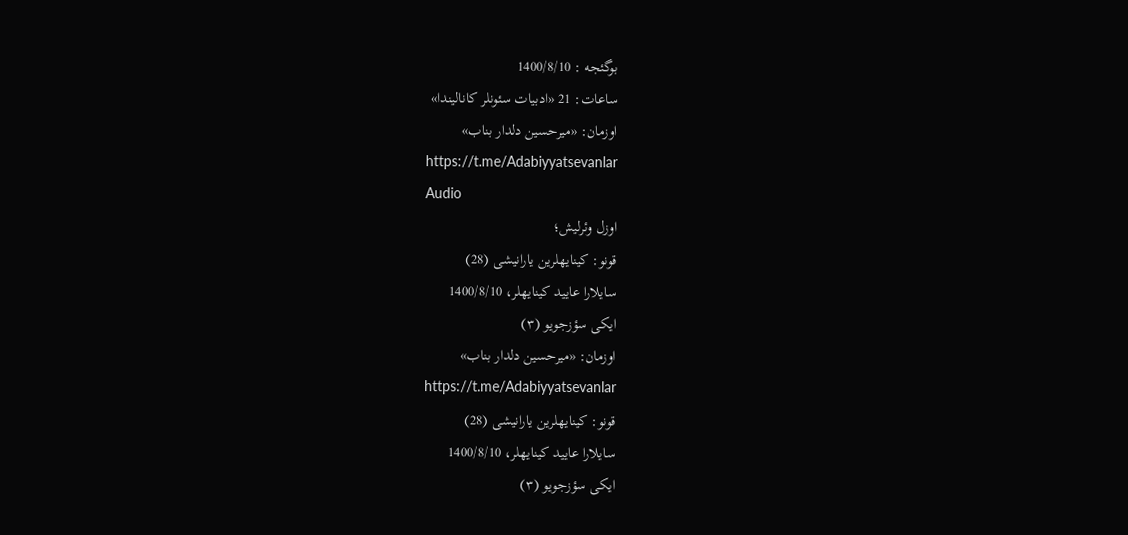بوگئجه : 1400/8/10
ساعات: 21 «ادبیات سئونلر کانالیندا»
اوزمان: «میرحسین دلدار بناب»
https://t.me/Adabiyyatsevanlar
Audio
اوزل وئرلیش؛
قونو: کینایهلرین یارانیشی (28)
سایلارا عایید کینایهلر، 1400/8/10
ایکی سؤزجویو (۳)
اوزمان: «میرحسین دلدار بناب»
https://t.me/Adabiyyatsevanlar
قونو: کینایهلرین یارانیشی (28)
سایلارا عایید کینایهلر، 1400/8/10
ایکی سؤزجویو (۳)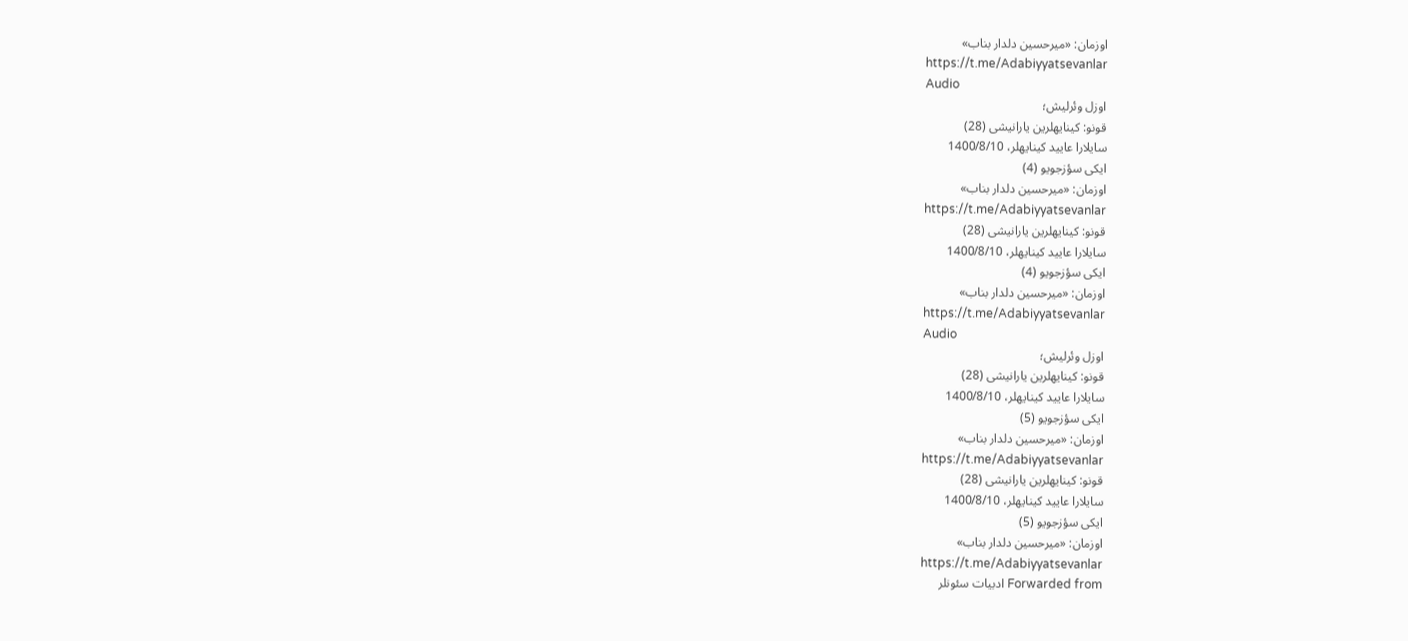اوزمان: «میرحسین دلدار بناب»
https://t.me/Adabiyyatsevanlar
Audio
اوزل وئرلیش؛
قونو: کینایهلرین یارانیشی (28)
سایلارا عایید کینایهلر، 1400/8/10
ایکی سؤزجویو (4)
اوزمان: «میرحسین دلدار بناب»
https://t.me/Adabiyyatsevanlar
قونو: کینایهلرین یارانیشی (28)
سایلارا عایید کینایهلر، 1400/8/10
ایکی سؤزجویو (4)
اوزمان: «میرحسین دلدار بناب»
https://t.me/Adabiyyatsevanlar
Audio
اوزل وئرلیش؛
قونو: کینایهلرین یارانیشی (28)
سایلارا عایید کینایهلر، 1400/8/10
ایکی سؤزجویو (5)
اوزمان: «میرحسین دلدار بناب»
https://t.me/Adabiyyatsevanlar
قونو: کینایهلرین یارانیشی (28)
سایلارا عایید کینایهلر، 1400/8/10
ایکی سؤزجویو (5)
اوزمان: «میرحسین دلدار بناب»
https://t.me/Adabiyyatsevanlar
Forwarded from ادبیات سئونلر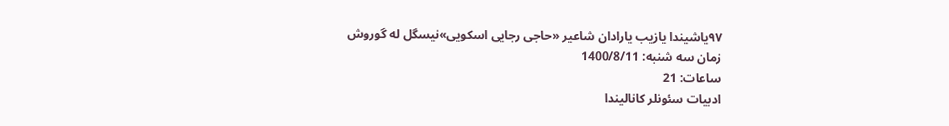۹۷یاشیندا یازیب یارادان شاعیر «حاجی رجایی اسکویی»نیسگل له گوروش
زمان سه شنبه: 1400/8/11
ساعات: 21
ادبیات سئونلر کانالیندا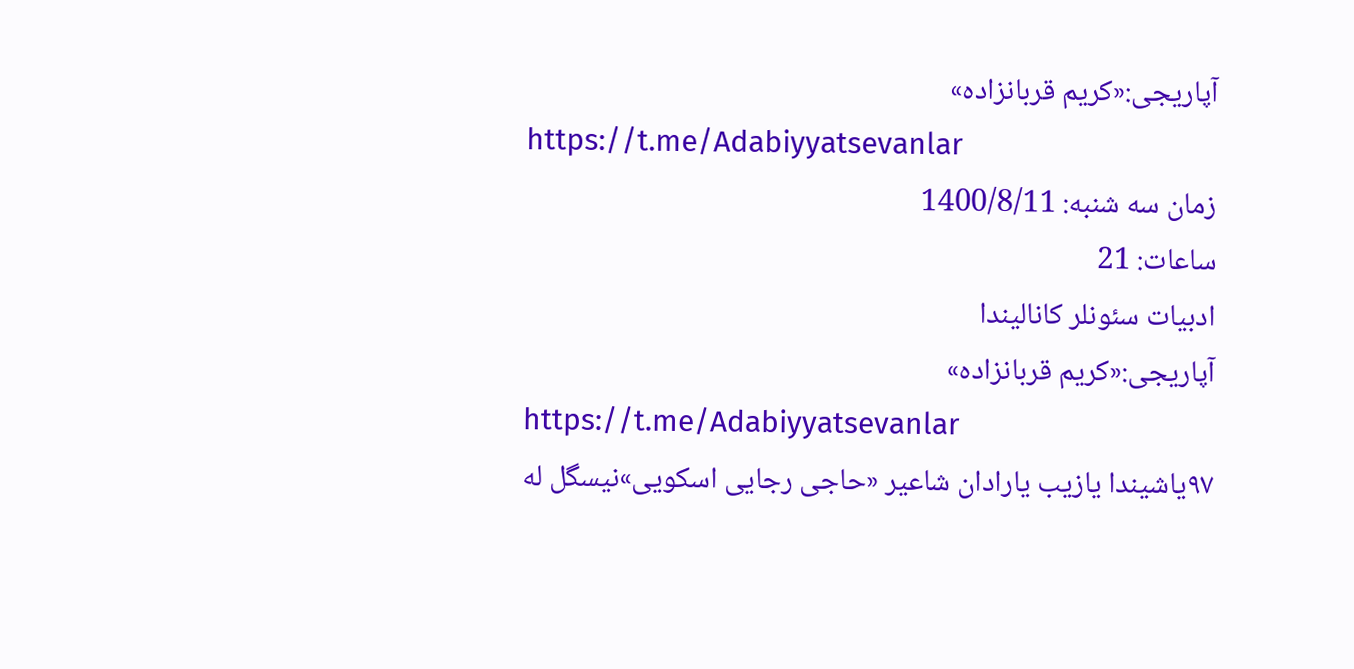آپاریجی:«کریم قربانزاده»
https://t.me/Adabiyyatsevanlar
زمان سه شنبه: 1400/8/11
ساعات: 21
ادبیات سئونلر کانالیندا
آپاریجی:«کریم قربانزاده»
https://t.me/Adabiyyatsevanlar
۹۷یاشیندا یازیب یارادان شاعیر «حاجی رجایی اسکویی»نیسگل له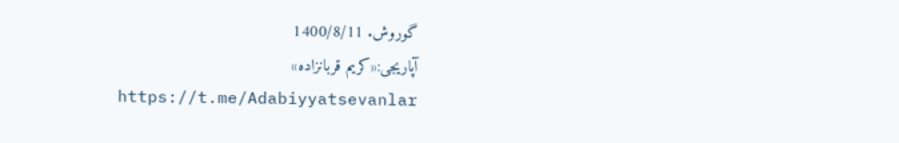گوروش. 1400/8/11
آپاریجی:«کریم قربانزاده»
https://t.me/Adabiyyatsevanlar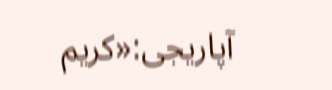آپاریجی:«کریم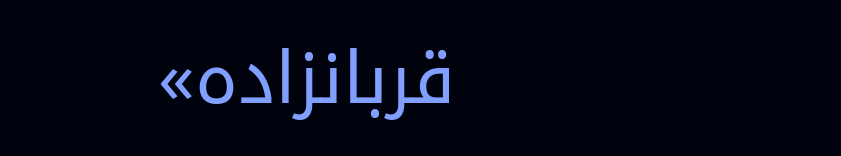قربانزاده»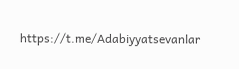https://t.me/Adabiyyatsevanlar